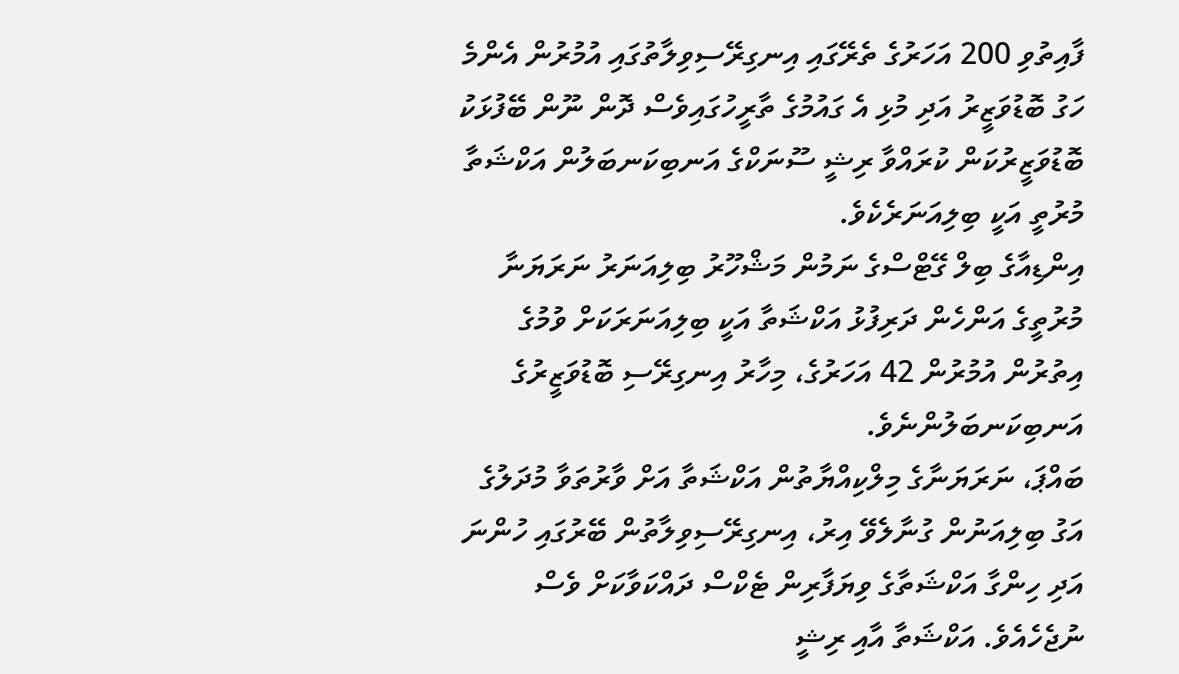ފާއިތުވި 200 އަހަރުގެ ތެރޭގައި އިނގިރޭސިވިލާތުގައި އުމުރުން އެންމެ ހަގު ބޮޑުވަޒީރު އަދި މުޅި އެ ގައުމުގެ ތާރީހުގައިވެސް ދޮން ނޫން ބޭފުޅަކު ބޮޑުވަޒީރުކަން ކުރައްވާ ރިޝީ ސޫނަކްގެ އަނބިކަނބަލުން އަކްޝަތާ މުރުތީ އަކީ ބިލިއަނަރެކެވެ.
އިންޑިއާގެ ބިލް ގޭޓްސްގެ ނަމުން މަޝްހޫރު ބިލިއަނަރު ނަރަޔަނާ މުރުތީގެ އަންހެން ދަރިފުޅު އަކްޝަތާ އަކީ ބިލިއަނަރަކަށް ވުމުގެ އިތުރުން އުމުރުން 42 އަހަރުގެ، މިހާރު އިނގިރޭސި ބޮޑުވަޒީރުގެ އަނބިކަނބަލުންނެވެ.
ބައްޕަ، ނަރަޔަނާގެ މިލްކިއްޔާތުން އަކްޝަތާ އަށް ވާރުތަވާ މުދަލުގެ އަގު ބިލިއަނުން ގުނާލެވޭ އިރު، އިނގިރޭސިވިލާތުން ބޭރުގައި ހުންނަ އަދި ހިންގާ އަކްޝަތާގެ ވިޔަފާރިން ޓެކްސް ދައްކަވާކަށް ވެސް ނުޖެހެއެވެ. އަކްޝަތާ އާއި ރިޝީ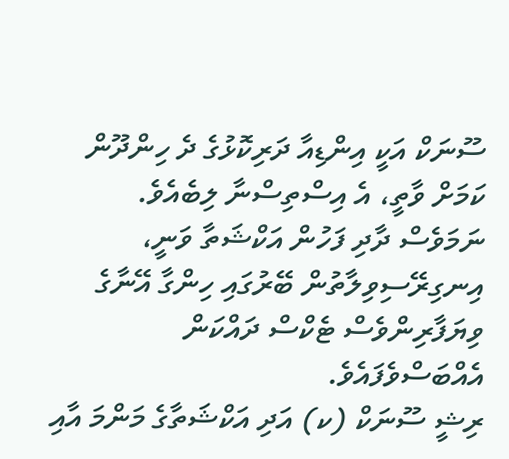ސޫނަކް އަކީ އިންޑިއާ ދަރިކޮޅުގެ ދެ ހިންދޫން ކަމަށް ވާތީ، އެ އިސްތިސްނާ ލިބެއެވެ.
ނަމަވެސް ދާދި ފަހުން އަކްޝަތާ ވަނީ، އިނގިރޭސިވިލާތުން ބޭރުގައި ހިންގާ އޭނާގެ ވިޔަފާރިންވެސް ޓެކްސް ދައްކަން އެއްބަސްވެފައެވެ.
ރިޝީ ސޫނަކް (ކ) އަދި އަކްޝަތާގެ މަންމަ އާއި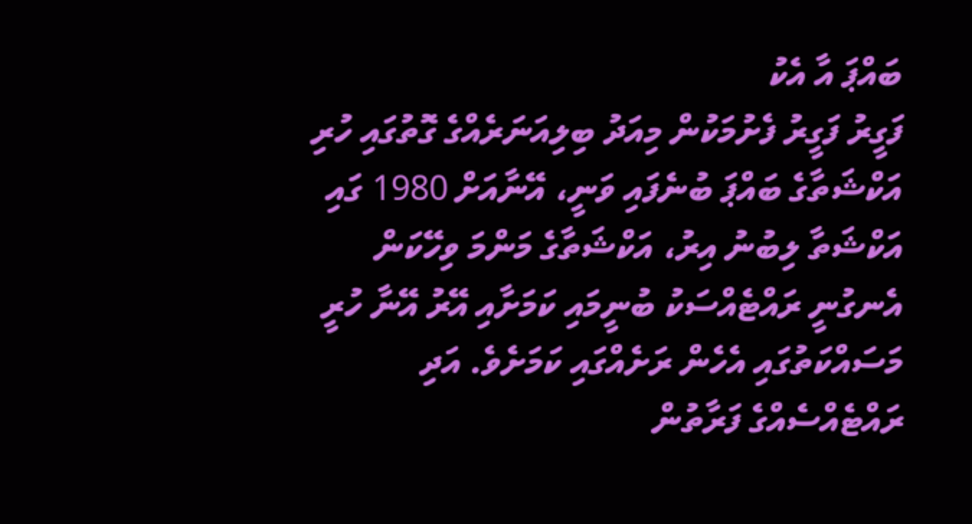ބައްޕަ އާ އެކު
ފަގީރު ފަގީރު ފެށުމަކުން މިއަދު ބިލިއަނަރެއްގެ ގޮތުގައި ހުރި އަކްޝަތާގެ ބައްޕަ ބުނެފައި ވަނީ، އޭނާއަށް 1980 ގައި އަކްޝަތާ ލިބުނު އިރު، އަކްޝަތާގެ މަންމަ ވިހޭކަން އެނގުނީ ރައްޓެއްސަކު ބުނީމައި ކަމަށާއި އޭރު އޭނާ ހުރީ މަސައްކަތުގައި އެހެން ރަށެއްގައި ކަމަށެވެ. އަދި ރައްޓެއްސެއްގެ ފަރާތުން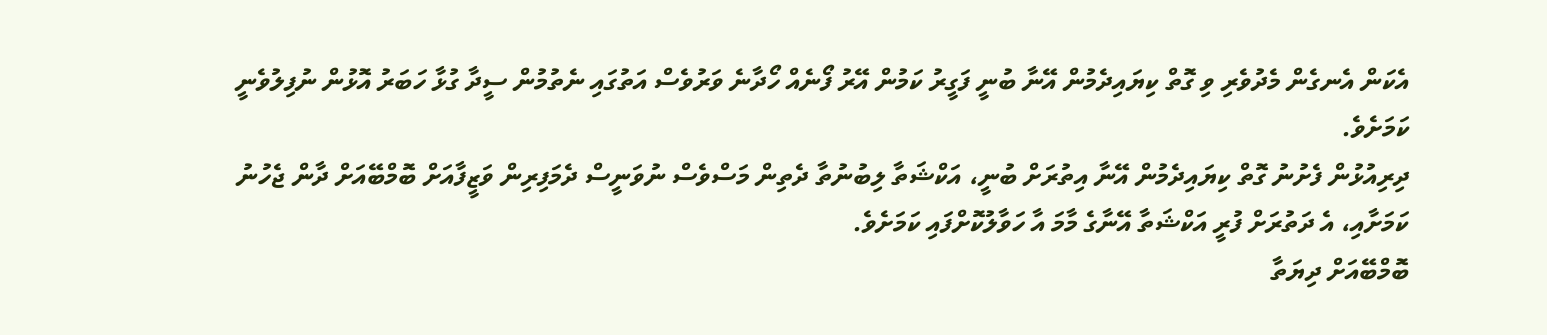އެކަން އެނގެން މެދުވެރި ވި ގޮތް ކިޔައިދެމުން އޭނާ ބުނީ ފަގީރު ކަމުން އޭރު ފޯނެއް ހޯދާނެ ވަރުވެސް އަތުގައި ނެތުމުން ސީދާ ގުޅާ ހަބަރު އޮޅުން ނުފިލުވެނީ ކަމަށެވެ.
ދިރިއުޅުން ފެށުނު ގޮތް ކިޔައިދެމުން އޭނާ އިތުރަށް ބުނީ، އަކްޝަތާ ލިބުނުތާ ދެތިން މަސްވެސް ނުވަނީސް ދެމަފިރިން ވަޒީފާއަށް ބޮމްބޭއަށް ދާން ޖެހުނު ކަމަށާއި، އެ ދަތުރަށް ފުރީ އަކްޝަތާ އޭނާގެ މާމަ އާ ހަވާލުކޮށްފައި ކަމަށެވެ.
ބޮމްބޭއަށް ދިޔަތާ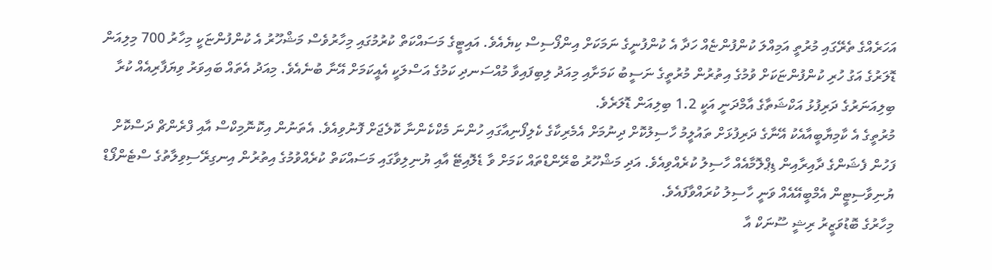އަހަރެއްގެ ތެރޭގައި މުރުތީ އަމިއްލަ ކުންފުންޏެއް ހަދާ އެ ކުންފުނީގެ ނަމަކަށް އިންފޯސިސް ކިޔެއެވެ. އައިޓީގެ މަސައްކަތް ކުރުމުގައި މިހާރުވެސް މަޝްހޫރު އެ ކުންފުންޏަކީ މިހާރު 700 މިލިއަން ޑޮލަރުގެ އަގު ހުރި ކުންފުންޏަކަށް ވުމުގެ އިތުރުން މުރުތީގެ ނަސީބު ކަމަށާއި މިއަދު ލިބިފައިވާ މުއްސަނދި ކަމުގެ އަސްލަކީ އެއީކަމަށް އޭނާ ބުނެއެވެ. މިއަދު އެތައް ބައިވަރު ވިޔަފާރިއެއް ކުރާ ބިލިއަނަރުގެ ދަރިފުޅު އަކްޝަތާގެ އާމްދަނީ އަކީ 1.2 ބިލިއަން ޑޮލަރެވެ.
މުރުތީގެ އެ ކާމިޔާބީއާއެކު އޭނާގެ ދަރިފުޅަށް ތައުލީމު ހާސިލުކޮށް ދިނުމަށް އެމެރިކާގެ ކެލިފޯނިއާގައި ހުންނަ މެކްކެންނާ ކޮލެޖަށް ފޮނުވިއެވެ. އެތަނުން އިކޮނޮމިކްސް އާއި ފްރެންޗް ދަސްކޮށް ފަހުން ފެޝަންގެ ދާއިރާއިން ޑިޕްލޮމާއެއް ހާސިލު ކުރެއްވިއެވެ. އަދި މަޝްހޫރު ބްރޭންޑްތައް ކަމަށް ވާ ޑެލޮއިޓޭ އާއި ޔުނިލިވާގައި މަސައްކަތް ކުރެއްވުމުގެ އިތުރުން އިނގިރޭސިވިލާތުގެ ސްޓެންފޯޑް ޔުނިވާސިޓީން އެމްބީއޭއެއް ވަނީ ހާސިލު ކުރައްވާފައެވެ.
މިހާރުގެ ބޮޑުވަޒީރު ރިޝީ ސޫނަކް އާ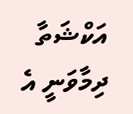އަކްޝަތާ ދިމާވަނީ އެ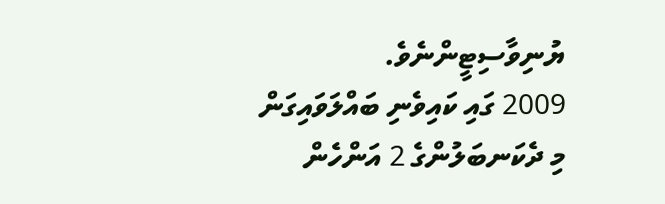ޔުނިވާސިޓީންނެވެ.
2009 ގައި ކައިވެނި ބައްލަވައިގަން މި ދެކަނބަލުންގެ 2 އަންހެން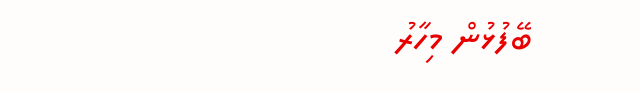ބޭފުޅުން މިހާރު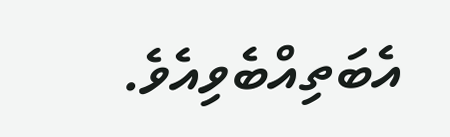އެބަތިއްބެވިއެވެ.